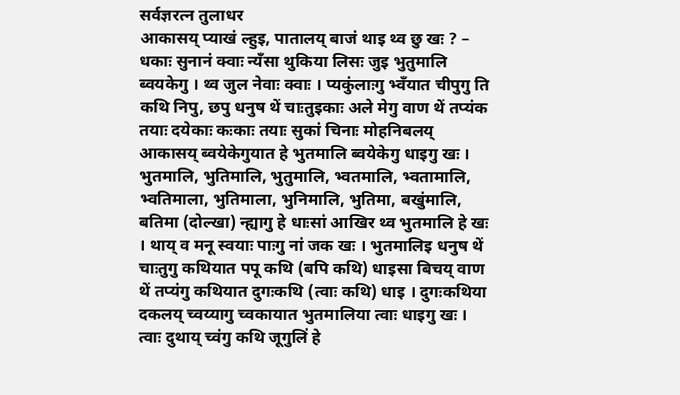सर्वज्ञरत्न तुलाधर
आकासय् प्याखं ल्हुइ, पातालय् बाजं थाइ थ्व छु खः ? – धकाः सुनानं क्वाः न्यँसा थुकिया लिसः जुइ भुतुमालि ब्वयकेगु । थ्व जुल नेवाः क्वाः । प्यकुंलाःगु भ्वँयात चीपुगु ति कथि निपु, छपु धनुष थें चाःतुइकाः अले मेगु वाण थें तप्यंक तयाः दयेकाः कःकाः तयाः सुकां चिनाः मोहनिबलय् आकासय् ब्वयेकेगुयात हे भुतमालि ब्वयेकेगु धाइगु खः । भुतमालि, भुतिमालि, भुतुमालि, भ्वतमालि, भ्वतामालि, भ्वतिमाला, भुतिमाला, भुनिमालि, भुतिमा, बखुंमालि, बतिमा (दोल्खा) न्ह्यागु हे धाःसां आखिर थ्व भुतमालि हे खः । थाय् व मनू स्वयाः पाःगु नां जक खः । भुतमालिइ धनुष थें चाःतुगु कथियात पपू कथि (बपि कथि) धाइसा बिचय् वाण थें तप्यंगु कथियात दुगःकथि (त्वाः कथि) धाइ । दुगःकथिया दकलय् च्वय्यागु च्वकायात भुतमालिया त्वाः धाइगु खः । त्वाः दुथाय् च्वंगु कथि जूगुलिं हे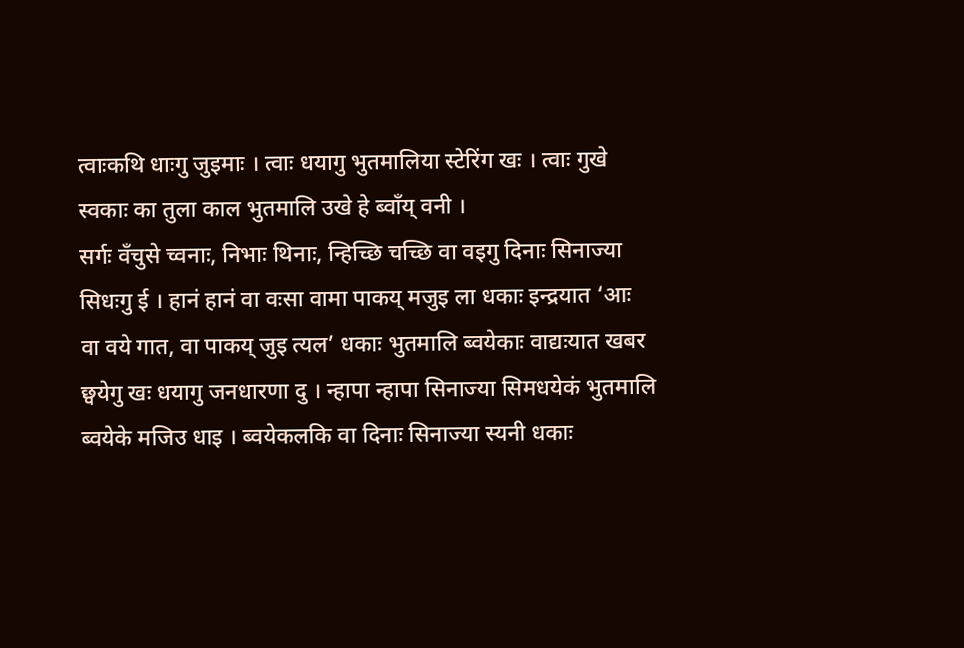त्वाःकथि धाःगु जुइमाः । त्वाः धयागु भुतमालिया स्टेरिंग खः । त्वाः गुखे स्वकाः का तुला काल भुतमालि उखे हे ब्वाँय् वनी ।
सर्गः वँचुसे च्वनाः, निभाः थिनाः, न्हिच्छि चच्छि वा वइगु दिनाः सिनाज्या सिधःगु ई । हानं हानं वा वःसा वामा पाकय् मजुइ ला धकाः इन्द्रयात ‘आः वा वये गात, वा पाकय् जुइ त्यल’ धकाः भुतमालि ब्वयेकाः वाद्यःयात खबर छ्वयेगु खः धयागु जनधारणा दु । न्हापा न्हापा सिनाज्या सिमधयेकं भुतमालि ब्वयेके मजिउ धाइ । ब्वयेकलकि वा दिनाः सिनाज्या स्यनी धकाः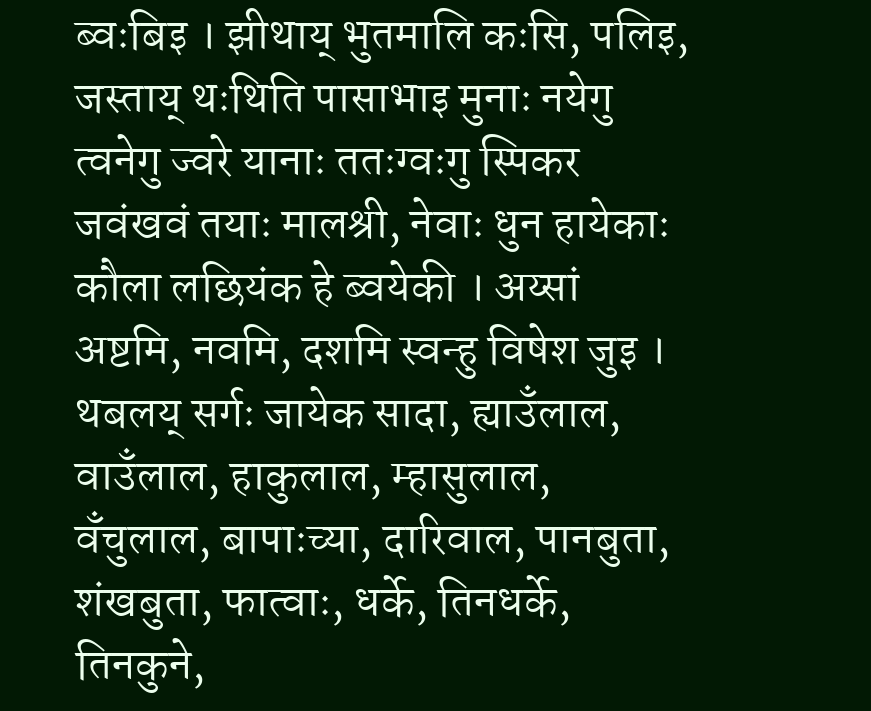ब्वःबिइ । झीथाय् भुतमालि कःसि, पलिइ, जस्ताय् थःथिति पासाभाइ मुनाः नयेगु त्वनेगु ज्वरे यानाः ततःग्वःगु स्पिकर जवंखवं तयाः मालश्री, नेवाः धुन हायेकाः कौला लछियंक हे ब्वयेकी । अय्सां अष्टमि, नवमि, दशमि स्वन्हु विषेश जुइ ।
थबलय् सर्गः जायेक सादा, ह्याउँलाल, वाउँलाल, हाकुलाल, म्हासुलाल, वँचुलाल, बापाःच्या, दारिवाल, पानबुता, शंखबुता, फात्वाः, धर्के, तिनधर्के, तिनकुने,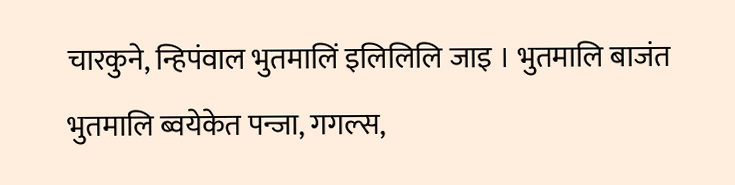चारकुने, न्हिपंवाल भुतमालिं इलिलिलि जाइ । भुतमालि बाजंत भुतमालि ब्वयेकेत पन्जा, गगल्स,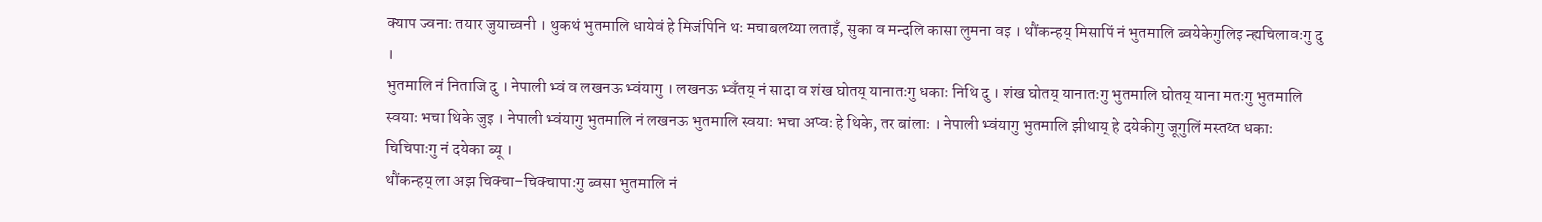क्याप ज्वनाः तयार जुयाच्वनी । थुकथं भुतमालि धायेवं हे मिजंपिनि थः मचाबलय्या लताइँ, सुका व मन्दलि कासा लुमना वइ । थौंकन्हय् मिसापिं नं भुतमालि ब्वयेकेगुलिइ न्ह्यचिलावःगु दु ।
भुतमालि नं निताजि दु । नेपाली भ्वं व लखनऊ भ्वंयागु । लखनऊ भ्वँतय् नं सादा व शंख घोतय् यानातःगु धकाः निथि दु । शंख घोतय् यानातःगु भुतमालि घोतय् याना मतःगु भुतमालि स्वयाः भचा थिके जुइ । नेपाली भ्वंयागु भुतमालि नं लखनऊ भुतमालि स्वयाः भचा अप्वः हे थिके, तर बांलाः । नेपाली भ्वंयागु भुतमालि झीथाय् हे दयेकीगु जूगुलिं मस्तय्त धकाः चिचिपाःगु नं दयेका ब्यू ।
थौंकन्हय् ला अझ चिक्चा–चिक्चापाःगु ब्वसा भुतमालि नं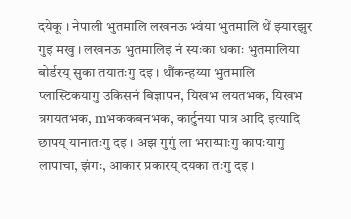दयेकू । नेपाली भुतमालि लखनऊ भ्वंया भुतमालि थें झ्यारझुर गुइ मखु । लखनऊ भुतमालिइ नं स्यःका धकाः भुतमालिया बोर्डरय् सुका तयातःगु दइ । थौंकन्हय्या भुतमालि प्लास्टिकयागु उकिसनं बिज्ञापन, यिखभ लयतभक, यिखभ त्रगयतभक, mभककबनभक, कार्टुनया पात्र आदि इत्यादि छापय् यानातःगु दइ । अझ गुगुं ला भराय्पाःगु कापःयागु लापाचा, झंगः, आकार प्रकारय् दयका तःगु दइ ।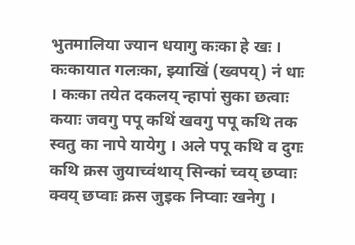भुतमालिया ज्यान धयागु कःका हे खः । कःकायात गलःका, झ्याखिं (ख्वपय्) नं धाः । कःका तयेत दकलय् न्हापां सुका छत्वाः कयाः जवगु पपू कथिं खवगु पपू कथि तक स्वतु का नापे यायेगु । अले पपू कथि व दुगः कथि क्रस जुयाच्वंथाय् सिन्कां च्वय् छप्वाः क्वय् छप्वाः क्रस जुइक निप्वाः खनेगु ।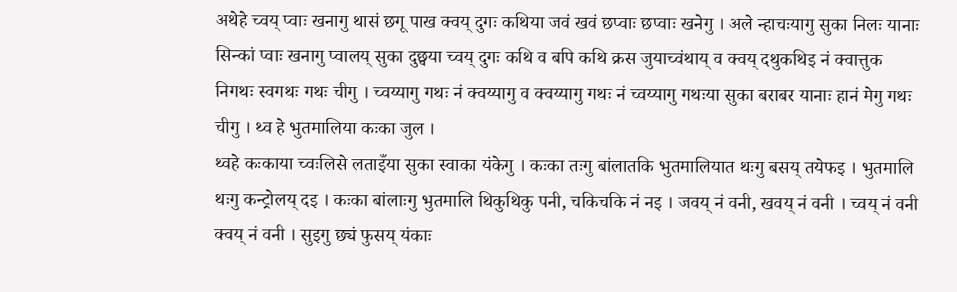अथेहे च्वय् प्वाः खनागु थासं छगू पाख क्वय् दुगः कथिया जवं खवं छप्वाः छप्वाः खनेगु । अले न्हाचःयागु सुका निलः यानाः सिन्कां प्वाः खनागु प्वालय् सुका दुछ्वया च्वय् दुगः कथि व बपि कथि क्रस जुयाच्वंथाय् व क्वय् दथुकथिइ नं क्वात्तुक निगथः स्वगथः गथः चीगु । च्वय्यागु गथः नं क्वय्यागु व क्वय्यागु गथः नं च्वय्यागु गथःया सुका बराबर यानाः हानं मेगु गथः चीगु । थ्व हे भुतमालिया कःका जुल ।
थ्वहे कःकाया च्वःलिसे लताइँया सुका स्वाका यंकेगु । कःका तःगु बांलातकि भुतमालियात थःगु बसय् तयेफइ । भुतमालि थःगु कन्ट्रोलय् दइ । कःका बांलाःगु भुतमालि थिकुथिकु पनी, चकिचकि नं नइ । जवय् नं वनी, खवय् नं वनी । च्वय् नं वनी क्वय् नं वनी । सुइगु छ्यं फुसय् यंकाः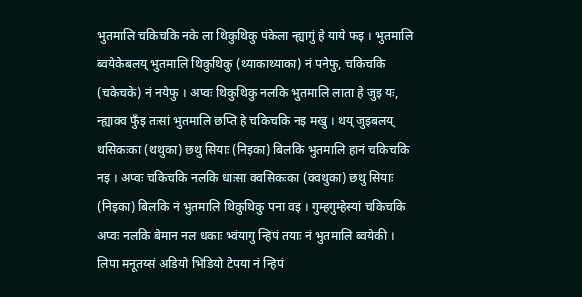भुतमालि चकिचकि नके ला थिकुथिकु पंकेला न्ह्यागुं हे याये फइ । भुतमालि ब्वयेकेबलय् भुतमालि थिकुथिकु (थ्याकाथ्याका) नं पनेफु, चकिचकि (चकेचके) नं नयेफु । अप्वः थिकुथिकु नलकि भुतमालि लाता हे जुइ यः, न्ह्याक्व फुँइ तःसां भुतमालि छप्ति हे चकिचकि नइ मखु । थय् जुइबलय् थसिकःका (थथुका) छथु सियाः (निइका) बिलकि भुतमालि हानं चकिचकि नइ । अप्वः चकिचकि नलकि धाःसा क्वसिकःका (क्वथुका) छथु सियाः (निइका) बिलकि नं भुतमालि थिकुथिकु पना वइ । गुम्हगुम्हेस्यां चकिचकि अप्वः नलकि बेमान नल धकाः भ्वंयागु न्हिपं तयाः नं भुतमालि ब्वयेकी । लिपा मनूतय्सं अडियो भिडियो टेपया नं न्हिपं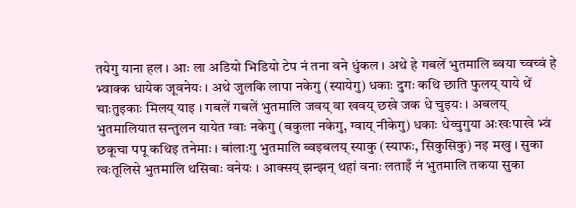तयेगु याना हल । आः ला अडियो भिडियो टेप नं तना वने धुंकल । अथे हे गबलें भुतमालि ब्वया च्वच्वं हे भ्वाक्क धायेक जूवनेयः । अथे जुलकि लापा नकेगु (स्यायेगु) धकाः दुगः कथि छाति फुलय् याये थें चाःतुइकाः मिलय् याइ । गबलें गबलें भुतमालि जवय् वा खवय् छखे जक धे चुइयः । अबलय् भुतमालियात सन्तुलन यायेत ग्वाः नकेगु (बकुला नकेगु, ग्वाय् नीकेगु) धकाः धेय्चुगुया अःखःपाखे भ्वं छकूचा पपू कथिइ तनेमाः । बांलाःगु भुतमालि ब्वइबलय् स्याकु (स्याफः, सिकुसिकु) नइ मखु । सुका त्वःतूलिसे भुतमालि थसिबाः वनेयः । आक्सय् झन्झन् थहां वनाः लताइँ नं भुतमालि तकया सुका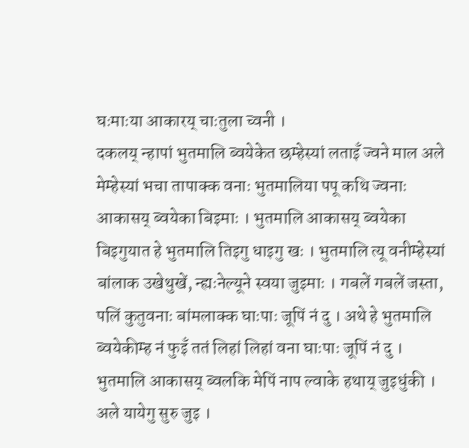घःमाःया आकारय् चाःतुला च्वनी ।
दकलय् न्हापां भुतमालि ब्वयेकेत छम्हेस्यां लताइँ ज्वने माल अले मेम्हेस्यां भचा तापाक्क वनाः भुतमालिया पपू कथि ज्वनाः आकासय् ब्वयेका बिइमाः । भुतमालि आकासय् ब्वयेका बिइगुयात हे भुतमालि तिइगु धाइगु खः । भुतमालि त्यू वनीम्हेस्यां बांलाक उखेथुखें, न्ह्यःनेल्यूने स्वया जुइमाः । गबलें गबलें जस्ता, पलिं कुतुवनाः बांमलाक्क घाःपाः जूपिं नं दु । अथे हे भुतमालि ब्वयेकीम्ह नं फुइँ ततं लिहां लिहां वना घाःपाः जूपिं नं दु । भुतमालि आकासय् ब्वलकि मेपिं नाप ल्वाके हथाय् जुइधुंकी । अले यायेगु सुरु जुइ ।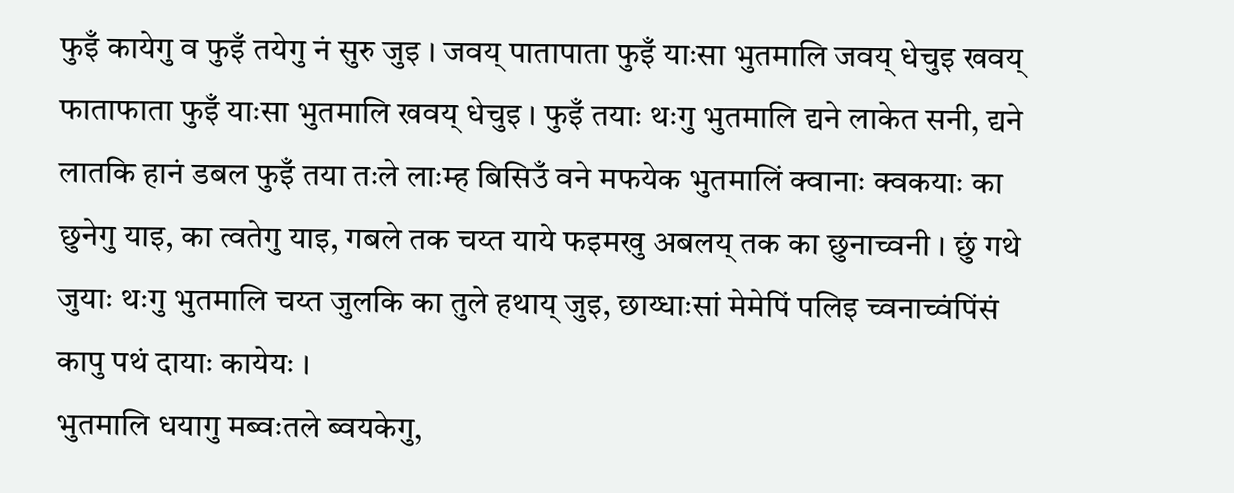फुइँ कायेगु व फुइँ तयेगु नं सुरु जुइ । जवय् पातापाता फुइँ याःसा भुतमालि जवय् धेचुइ खवय् फाताफाता फुइँ याःसा भुतमालि खवय् धेचुइ । फुइँ तयाः थःगु भुतमालि द्यने लाकेत सनी, द्यने लातकि हानं डबल फुइँ तया तःले लाःम्ह बिसिउँ वने मफयेक भुतमालिं क्वानाः क्वकयाः का छुनेगु याइ, का त्वतेगु याइ, गबले तक चय्त याये फइमखु अबलय् तक का छुनाच्वनी । छुं गथे जुयाः थःगु भुतमालि चय्त जुलकि का तुले हथाय् जुइ, छाय्धाःसां मेमेपिं पलिइ च्वनाच्वंपिंसं कापु पथं दायाः कायेयः ।
भुतमालि धयागु मब्वःतले ब्वयकेगु,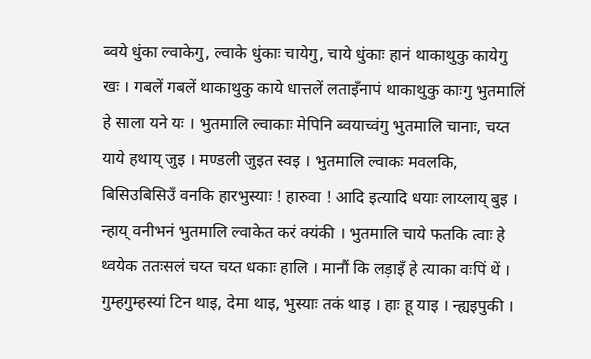ब्वये धुंका ल्वाकेगु, ल्वाके धुंकाः चायेगु, चाये धुंकाः हानं थाकाथुकु कायेगु खः । गबलें गबलें थाकाथुकु काये धात्तलें लताइँनापं थाकाथुकु काःगु भुतमालिं हे साला यने यः । भुतमालि ल्वाकाः मेपिनि ब्वयाच्वंगु भुतमालि चानाः, चय्त याये हथाय् जुइ । मण्डली जुइत स्वइ । भुतमालि ल्वाकः मवलकि, बिसिउबिसिउँ वनकि हारभुस्याः ! हारुवा ! आदि इत्यादि धयाः लाय्लाय् बुइ । न्हाय् वनीभनं भुतमालि ल्वाकेत करं क्यंकी । भुतमालि चाये फतकि त्वाः हे थ्वयेक ततःसलं चय्त चय्त धकाः हालि । मानौं कि लड़ाइँ हे त्याका वःपिं थें । गुम्हगुम्हस्यां टिन थाइ, देमा थाइ, भुस्याः तकं थाइ । हाः हू याइ । न्ह्यइपुकी ।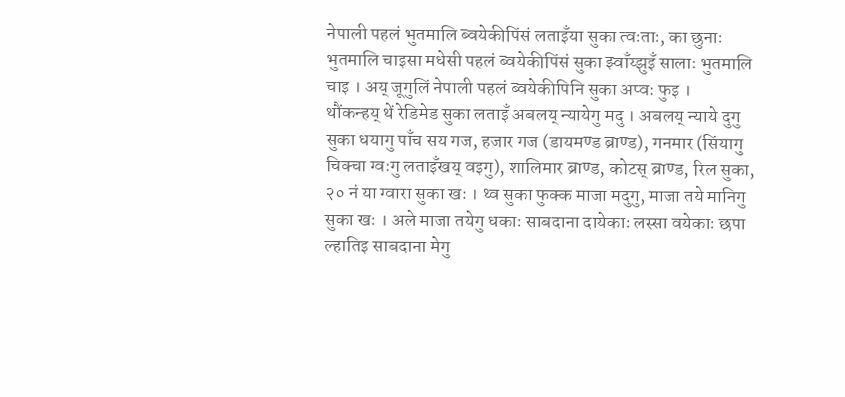नेपाली पहलं भुतमालि ब्वयेकीपिंसं लताइँया सुका त्वःताः, का छुनाः भुतमालि चाइसा मधेसी पहलं ब्वयेकीपिंसं सुका झ्वाँय्झुइँ सालाः भुतमालि चाइ । अय् जूगुलिं नेपाली पहलं ब्वयेकीपिनि सुका अप्वः फुइ ।
थौंकन्हय् थें रेडिमेड सुका लताइँ अबलय् न्यायेगु मदु । अबलय् न्याये दुगु सुका धयागु पाँच सय गज, हजार गज (डायमण्ड ब्राण्ड), गनमार (सिंयागु चिक्चा ग्वःगु लताइँखय् वइगु), शालिमार ब्राण्ड, कोटस् ब्राण्ड, रिल सुका, २० नं या ग्वारा सुका खः । थ्व सुका फुक्क माजा मदुगु, माजा तये मानिगु सुका खः । अले माजा तयेगु धकाः साबदाना दायेकाः लस्सा वयेकाः छपा ल्हातिइ साबदाना मेगु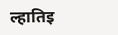ल्हातिइ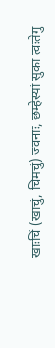खाःचिं (खाचुं, चिमचुं) ज्वनाः, छम्हेस्यां सुका त्वःतेगु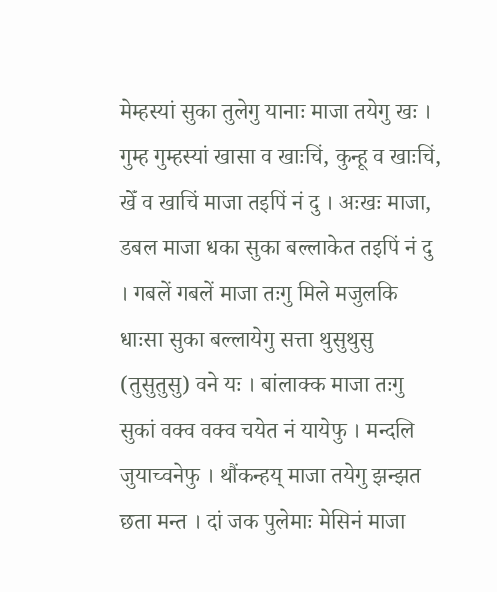मेम्हस्यां सुका तुलेगु यानाः माजा तयेगु खः । गुम्ह गुम्हस्यां खासा व खाःचिं, कुन्हू व खाःचिं, खेँ व खाचिं माजा तइपिं नं दु । अःखः माजा, डबल माजा धका सुका बल्लाकेत तइपिं नं दु । गबलें गबलें माजा तःगु मिले मजुलकि धाःसा सुका बल्लायेगु सत्ता थुसुथुसु (तुसुतुसु) वने यः । बांलाक्क माजा तःगु सुकां वक्व वक्व चयेत नं यायेफु । मन्दलि जुयाच्वनेफु । थौंकन्हय् माजा तयेगु झन्झत छता मन्त । दां जक पुलेमाः मेसिनं माजा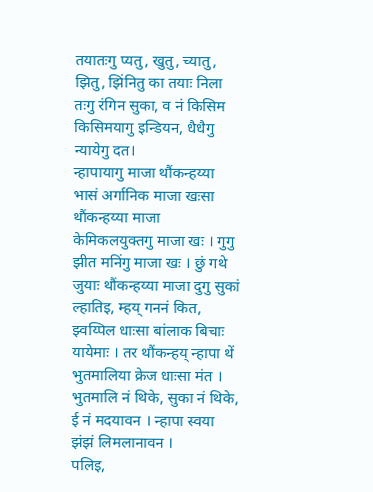तयातःगु प्यतु, खुतु, च्यातु, झितु, झिंनितु का तयाः निला तःगु रंगिन सुका, व नं किसिम किसिमयागु इन्डियन, धैधैगु न्यायेगु दत।
न्हापायागु माजा थौंकन्हय्या भासं अर्गानिक माजा खःसा थौंकन्हय्या माजा केमिकलयुक्तगु माजा खः । गुगु झीत मनिंगु माजा खः । छुं गथे जुयाः थौंकन्हय्या माजा दुगु सुकां ल्हातिइ, म्हय् गननं कित, झ्वय्पिल धाःसा बांलाक बिचाः यायेमाः । तर थौंकन्हय् न्हापा थें भुतमालिया क्रेज धाःसा मंत । भुतमालि नं थिके, सुका नं थिके, ई नं मदयावन । न्हापा स्वया झंझं लिमलानावन ।
पलिइ,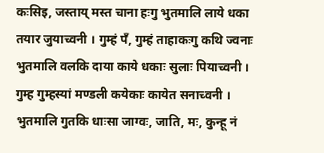कःसिइ, जस्ताय् मस्त चाना हःगु भुतमालि लाये धका तयार जुयाच्वनी । गुम्हं पँ, गुम्हं ताहाकःगु कथि ज्वनाः भुतमालि वलकि दाया काये धकाः सुलाः पियाच्वनी । गुम्ह गुम्हस्यां मण्डली कयेकाः कायेत सनाच्वनी । भुतमालि गुतकि धाःसा जाग्वः, जाति, मः, कुन्हू नं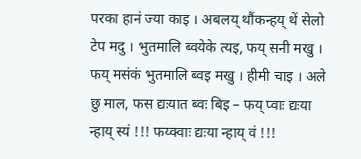परका हानं ज्या काइ । अबलय् थौंकन्हय् थें सेलो टेप मदु । भुतमालि ब्वयेके त्यइ, फय् सनी मखु । फय् मसंकं भुतमालि ब्वइ मखु । हीमी चाइ । अले छु माल, फस द्यःयात ब्वः बिइ – फय् प्वाः द्यःया न्हाय् स्यं !!! फय्क्वाः द्यःया न्हाय् वं !!!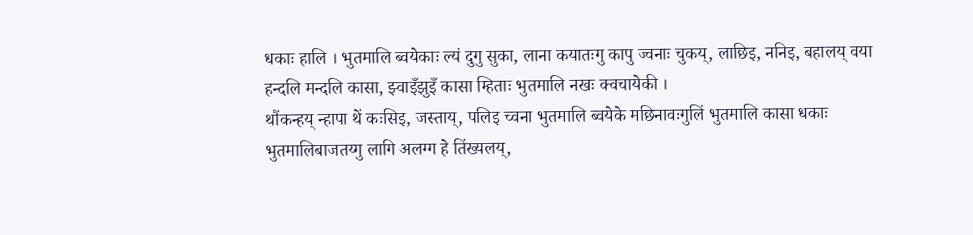धकाः हालि । भुतमालि ब्वयेकाः ल्यं दुगु सुका, लाना कयातःगु कापु ज्वनाः चुकय्, लाछिइ, ननिइ, बहालय् वया हन्दलि मन्दलि कासा, झ्वाइँझुइँ कासा म्हिताः भुतमालि नखः क्वचायेकी ।
थौंकन्हय् न्हापा थें कःसिइ, जस्ताय्, पलिइ च्वना भुतमालि ब्वयेके मछिनावःगुलिं भुतमालि कासा धकाः भुतमालिबाजतय्गु लागि अलग्ग हे तिंख्यलय्,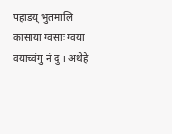पहाडय् भुतमालि कासाया ग्वसाः ग्वया वयाच्वंगु नं दु । अथेहे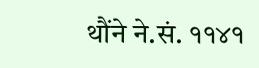थौंने ने.सं. ११४१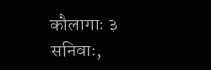कौलागाः ३ सनिवाः,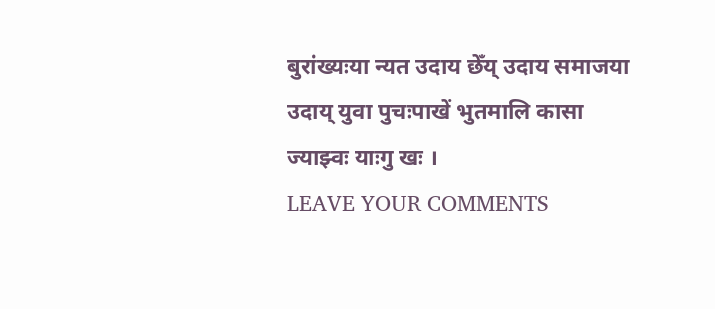बुरांख्यःया न्यत उदाय छेँय् उदाय समाजया उदाय् युवा पुचःपाखें भुतमालि कासा ज्याझ्वः याःगु खः ।
LEAVE YOUR COMMENTS